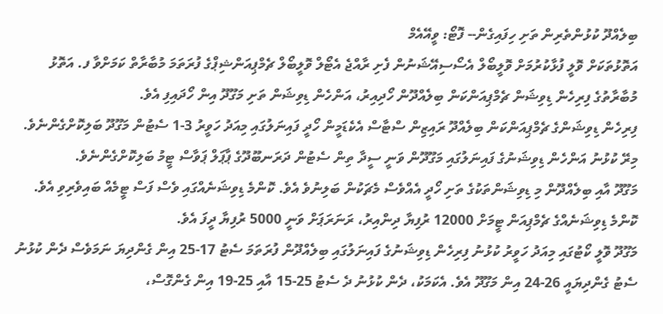ބިލެއްދޫ ކުޅުންތެރިން ތަށި ހިފައިގެން-- ފޮޓޯ: ވީއޭއެމް
އަތޮޅުތަކަށް ވޮލީ ފުޅާކުރުމަށް ވޮލީބޯލް އެސޯސިއޭޝަނުން ފެށި ރާއްޖެ އެޓޯލް ވޮލީބޯލް ޗެމްޕިއަންޝިޕްގެ ފުރަތަމަ މުބާރާތް ކަމަށްވާ ފ. އަތޮޅު މުބާރާތުގެ ފިރިހެން ޑިވިޝަން ޗެމްޕިއަންކަން ބިލެއްދޫން ހޯދިއިރު، އަންހެން ޑިވިޝަން ތަށި މަގޫދޫ އިން ހޯދައިފި އެވެ.
ފިރިހެން ޑިވިޝަންގެ ޗެމްޕިއަންކަން ބިލެއްދޫ ރައިޒިން ސްޓާސް އެކެޑަމީން ހޯދީ ފައިނަލުގައި މިއަދު ހަވީރު 3-1 ސެޓުން މަގޫދޫ ބަލިކޮށްގެންނެވެ. މިރޭ ކުޅުނު އަންހެން ޑިވިޝަނުގެ ފައިނަލުގައި މަގޫދޫން ވަނީ ސީދާ ތިން ސެޓުން ދަރަނބޫދޫގެ ޕާޕަލް ޕަވާސް ޓީމު ބަލިކޮށްގެންނެވެ.
މަގޫދޫ އާއި ބިލެއްދޫން މި ޑިވިޝަންތަކުގެ ތަށި ހޯދީ އެއްވެސް މެޗަކުން ބަލިނުވެ އެވެ. ކޮންމެ ޑިވިޝަނެއްގައި ވެސް ފަސް ޓީމެއް ބައިވެރިވި އެވެ. ކޮންމެ ޑިވިޝަނެއްގެ ޗެމްޕިއަން ޓީމަށް 12000 ރުފިޔާ ދިންއިރު، ރަނަރަޕަށް ވަނީ 5000 ރުފިޔާ ދީފަ އެވެ.
މަގޫދޫ ވޮލީ ކޯޓުގައި މިއަދު ހަވީރު ކުޅުނު ފިރިހެން ޑިވިޝަނުގެ ފައިނަލުގައި ބިލެއްދޫން ފުރަތަމަ ސެޓު 17-25 އިން ގެންދިޔަ ނަމަވެސް ދެން ކުޅުނު ސެޓު ގެންދިޔައީ 26-24 އިން މަގޫދޫ އެވެ. އެކަމަކު، ދެން ކުޅުނު ދެ ސެޓު 25-15 އާއި 25-19 އިން ގެންގޮސް،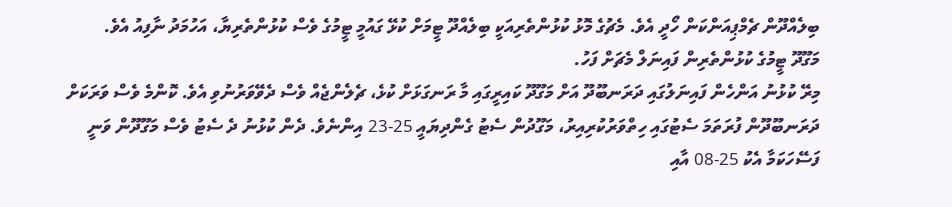ބިލެއްދޫން ޗެމްޕިއަންކަން ހޯދީ އެވެ. މެޗުގެ މޮޅު ކުޅުންތެރިއަކީ ބިލެއްދޫ ޓީމަށް ކުޅޭ ގައުމީ ޓީމުގެ ވެސް ކުޅުންތެރިޔާ، އަހުމަދު ނާފިއު އެވެ.
މަގޫދޫ ޓީމުގެ ކުޅުންތެރިން ފައިނަލް މެޗަށް ފަހު.
މިރޭ ކުޅުނު އަންހެން ފައިނަލުގައި ދަރަނބޫދޫ އަށް މަގޫދޫ ކައިރީގައި މާ ރަނގަޅަށް ކުޅެ، ޗެލެންޖެއް ވެސް ދެވޭވަރުނުވި އެވެ. ކޮންމެ ވެސް ވަރަކަށް ދަރަނބޫދޫން ފުރަތަމަ ސެޓުގައި ހިތްވަރުކުރިއިރު، މަގޫދުން ސެޓު ގެންދިޔައީ 25-23 އިންނެވެ. ދެން ކުޅުނު ދެ ސެޓު ވެސް މަގޫދޫން ވަނީ ފަސޭހަކަމާ އެކު 25-08 އާއި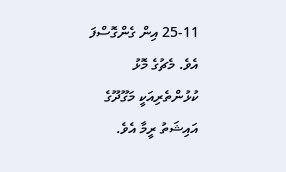25-11 އިން ގެންގޮސްފަ އެވެ. މެޗުގެ މޮޅު ކުޅުންތެރިއަކީ މަގޫދޫގެ އައިޝަތު ރީމާ އެވެ.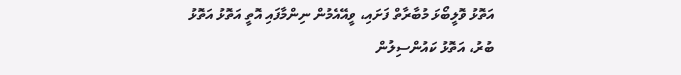އަތޮޅު ވޮލީބޯޅަ މުބާރާތް ފަށައި، ވީއޭއެމުން ނިންމާފައި އޮތީ އަތޮޅު އަތޮޅު ބުރު، އަތޮޅު ކައުންސިލުން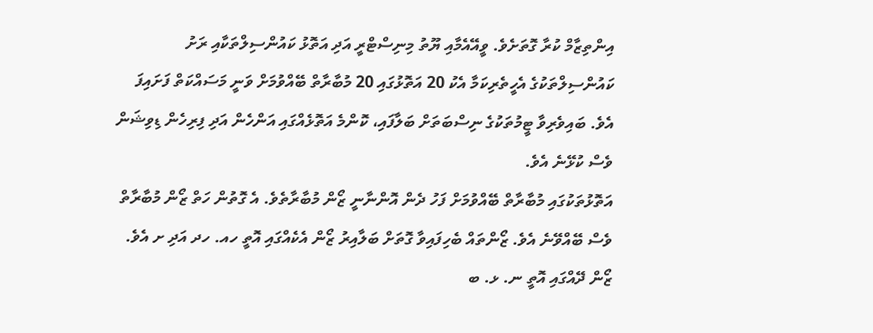އިންތިޒާމް ކުރާ ގޮތަށެވެ. ވީއޭއެމާއި ޔޫތު މިނިސްޓްރީ އަދި އަތޮޅު ކައުންސިލްތަކާއި ރަށު ކައުންސިލްތަކުގެ އެހީތެރިކަމާ އެކު 20 އަތޮޅުގައި 20 މުބާރާތް ބޭއްވުމަށް ވަނީ މަސައްކަތް ފަށައިފަ އެވެ. ބައިވެރިވާ ޓީމުތަކުގެ ނިސްބަތަށް ބަލާފައި، ކޮންމެ އަތޮޅެއްގައި އަންހެން އަދި ފިރިހެން ޑިވިޝަން ވެސް ކުޅޭނެ އެވެ.
އަތޮޅުތަކުގައި މުބާރާތް ބޭއްވުމަށް ފަހު ދެން އޮންނާނީ ޒޯން މުބާރާތެވެ. އެ ގޮތުން ހަތް ޒޯން މުބާރާތް ވެސް ބޭއްވޭނެ އެވެ. ޒޯންތައް ބެހިފައިވާ ގޮތަށް ބަލާއިރު ޒޯން އެކެއްގައި އޮތީ ހއ. ހދ އަދި ށ އެވެ. ޒޯން ދޭއްގައި އޮތީ ނ. ޅ. ބ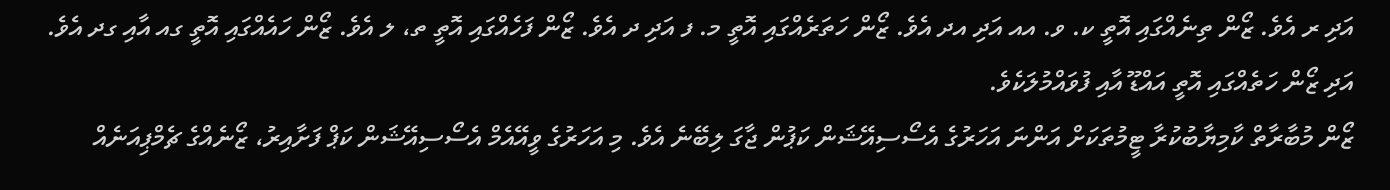އަދި ރ އެވެ. ޒޯން ތިނެއްގައި އޮތީ ކ. ވ. އއ އަދި އދ އެވެ. ޒޯން ހަތަރެއްގައި އޮތީ މ. ފ އަދި ދ އެވެ. ޒޯން ފަހެއްގައި އޮތީ ތ، ލ އެވެ. ޒޯން ހައެއްގައި އޮތީ ގއ އާއި ގދ އެވެ. އަދި ޒޯން ހަތެއްގައި އޮތީ އައްޑޫ އާއި ފުވައްމުލަކެވެ.
ޒޯން މުބާރާތް ކާމިޔާބުކުރާ ޓީމުތަކަށް އަންނަ އަހަރުގެ އެސޯސިއޭޝަން ކަޕުން ޖާގަ ލިބޭނެ އެވެ. މި އަހަރުގެ ވީއޭއެމް އެސޯސިއޭޝަން ކަޕް ފަށާއިރު، ޒޯނެއްގެ ޗެމްޕިއަނެއް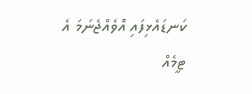ކަނޑައެޅިފައި އޮވެއްޖެނަމަ އެ ޓީމެއް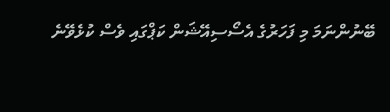ބޭނުންނަމަ މި ފަހަރުގެ އެސޯސިއޭޝަން ކަޕްގައި ވެސް ކުޅެވޭނެ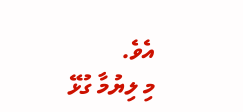އެވެ.
މި ލިޔުމާ ގުޅޭ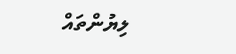ލިޔުންތައް